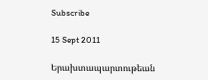Subscribe

15 Sept 2011

Երախտապարտութեան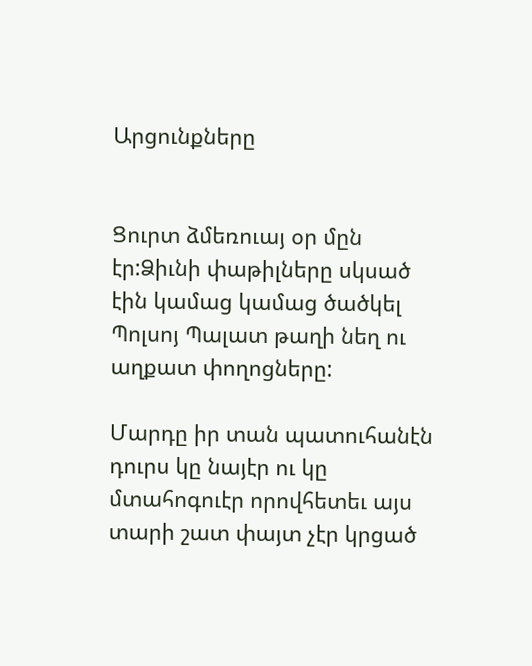Արցունքները


Ցուրտ ձմեռուայ օր մըն էր:Ձիւնի փաթիլները սկսած էին կամաց կամաց ծածկել Պոլսոյ Պալատ թաղի նեղ ու աղքատ փողոցները:

Մարդը իր տան պատուհանէն դուրս կը նայէր ու կը մտահոգուէր որովհետեւ այս տարի շատ փայտ չէր կրցած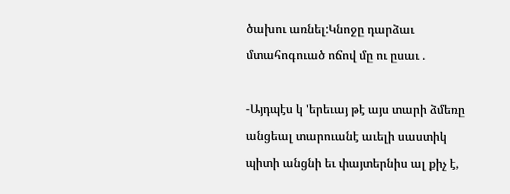ծախու առնել:Կնոջը դարձաւ մտահոգուած ոճով մը ու ըսաւ .

-Այդպէս կ 'երեւայ թէ այս տարի ձմեռը անցեալ տարուանէ աւելի սաստիկ պիտի անցնի եւ փայտերնիս ալ քիչ է,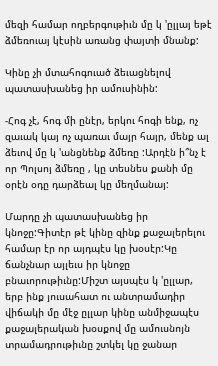մեզի համար ողբերգութիւն մը կ 'ըլլայ եթէ ձմեռուայ կէսին առանց փայտի մնանք:

Կինը չի մտահոգուած ձեւացնելով պատասխանեց իր ամուսինին:

-Հոգ չէ, հոգ մի ընէր, երկու հոգի ենք, ոչ զաւակ կայ ոչ պառաւ մայր հայր, մենք ալ ձեւով մը կ 'անցնենք ձմեռը :Արդէն ի՞նչ է որ Պոլսոյ ձմեռը , կը տեսնես քանի մը օրէն օդը դարձեալ կը մեղմանայ:

Մարդը չի պատասխանեց իր կնոջը:Գիտէր թէ կինը զինք քաջալերելու համար էր որ այդպէս կը խօսէր:Կը ճանչնար այլեւս իր կնոջը բնաւորութիւնը:Միշտ այսպէս կ 'ըլլար, երբ ինք յուսահատ ու անտրամադիր վիճակի մը մէջ ըլլար կինը անմիջապէս քաջալերական խօսքով մը ամուսնոյն տրամադրութիւնը շտկել կը ջանար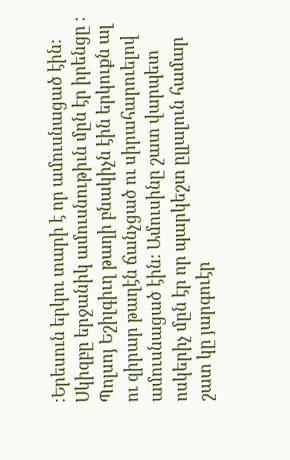:Երեսուն երկու տարի է որ ամուսնացած էին: Սկիզբը երջանիկ ամուսնութիւն մըն էր իրենցը : Պոլսոյ Եշիլգիւղ թաղի բնակիչն էին երկուքն ալ ու զիրար թաղէն ճանչցած ու սիրահարուելով ամուսնացած էին: Ամուսինը շատ վարպետ ոսկերիչ մըն էր որ պարկեշտ ըլլալուն համար շատ կը յարգուէր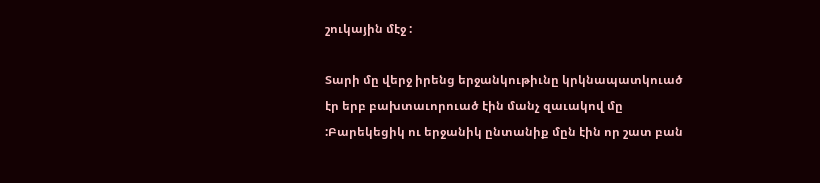շուկային մէջ :

Տարի մը վերջ իրենց երջանկութիւնը կրկնապատկուած էր երբ բախտաւորուած էին մանչ զաւակով մը :Բարեկեցիկ ու երջանիկ ընտանիք մըն էին որ շատ բան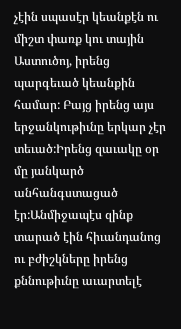չէին սպասէր կեանքէն ու միշտ փառք կու տային Աստուծոյ, իրենց պարգեւած կեանքին համար: Բայց իրենց այս երջանկութիւնը երկար չէր տեւած:Իրենց զաւակը օր մը յանկարծ անհանգստացած էր:Անմիջապէս զինք տարած էին հիւանդանոց ու բժիշկները իրենց քննութիւնը աւարտելէ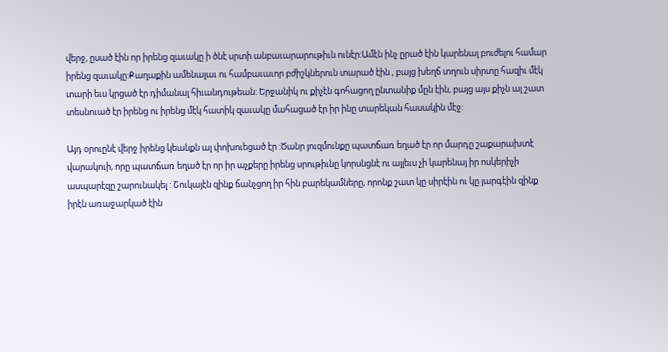վերջ, ըսած էին որ իրենց զաւակը ի ծնէ սրտի անբաւարարութիւն ունէր:Ամէն ինչ ըրած էին կարենալ բուժելու համար իրենց զաւակը:Քաղաքին ամենալաւ ու համբաւաւոր բժիշկներուն տարած էին , բայց խեղճ տղուն սիրտը հազիւ մէկ տարի եւս կրցած էր դիմանալ հիւանդութեան: Երջանիկ ու քիչէն գոհացող ընտանիք մըն էին, բայց այս քիչն ալ շատ տեսնուած էր իրենց ու իրենց մէկ հատիկ զաւակը մահացած էր իր ինը տարեկան հասակին մէջ:

Այդ օրուընէ վերջ իրենց կեանքն ալ փոխուեցած էր :Ծանր յուզմունքը պատճառ եղած էր որ մարդը շաքարախտէ վարակուի, որը պատճառ եղած էր որ իր աչքերը իրենց սրութիւնը կորսնցնէ ու այլեւս չի կարենայ իր ոսկերիչի ասպարէզը շարունակել : Շուկայէն զինք ճանչցող իր հին բարեկամները, որոնք շատ կը սիրէին ու կը յարգէին զինք իրէն առաջարկած էին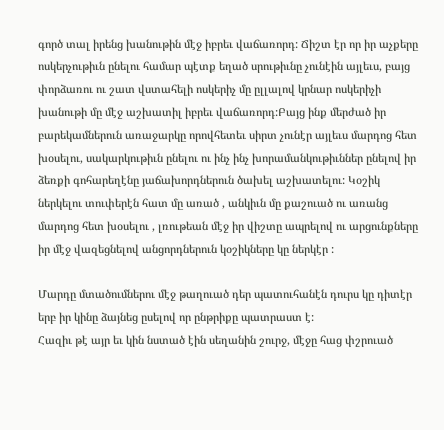գործ տալ իրենց խանութին մէջ իբրեւ վաճառորդ: Ճիշտ էր որ իր աչքերը ոսկերչութիւն ընելու համար պէտք եղած սրութիւնը չունէին այլեւս, բայց փորձառու ու շատ վստահելի ոսկերիչ մը ըլլալով կրնար ոսկերիչի խանութի մը մէջ աշխատիլ իբրեւ վաճառորդ:Բայց ինք մերժած իր բարեկամներուն առաջարկը որովհետեւ սիրտ չունէր այլեւս մարդոց հետ խօսելու, սակարկութիւն ընելու ու ինչ ինչ խորամանկութիւններ ընելով իր ձեռքի գոհարեղէնը յաճախորդներուն ծախել աշխատելու: Կօշիկ ներկելու տուփերէն հատ մը առած , անկիւն մը քաշուած ու առանց մարդոց հետ խօսելու , լռութեան մէջ իր վիշտը ապրելով ու արցունքները իր մէջ վազեցնելով անցորդներուն կօշիկները կը ներկէր :

Մարդը մտածումներու մէջ թաղուած դեր պատուհանէն դուրս կը դիտէր երբ իր կինը ձայնեց ըսելով որ ընթրիքը պատրաստ է:
Հազիւ թէ այր եւ կին նստած էին սեղանին շուրջ, մէջը հաց փշրուած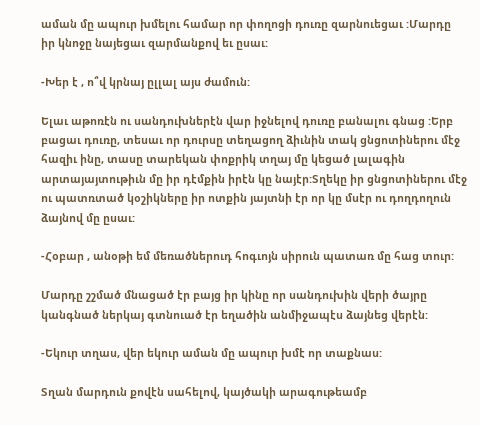աման մը ապուր խմելու համար որ փողոցի դուռը զարնուեցաւ :Մարդը իր կնոջը նայեցաւ զարմանքով եւ ըսաւ:

-Խեր է , ո՞վ կրնայ ըլլալ այս ժամուն:

Ելաւ աթոռէն ու սանդուխներէն վար իջնելով դուռը բանալու գնաց :Երբ բացաւ դուռը, տեսաւ որ դուրսը տեղացող ձիւնին տակ ցնցոտիներու մէջ հազիւ ինը, տասը տարեկան փոքրիկ տղայ մը կեցած լալագին արտայայտութիւն մը իր դէմքին իրէն կը նայէր:Տղեկը իր ցնցոտիներու մէջ ու պատռտած կօշիկները իր ոտքին յայտնի էր որ կը մսէր ու դողդողուն ձայնով մը ըսաւ:

-Հօբար , անօթի եմ մեռածներուդ հոգւոյն սիրուն պատառ մը հաց տուր:

Մարդը շշմած մնացած էր բայց իր կինը որ սանդուխին վերի ծայրը կանգնած ներկայ գտնուած էր եղածին անմիջապէս ձայնեց վերէն:

-Եկուր տղաս, վեր եկուր աման մը ապուր խմէ որ տաքնաս:

Տղան մարդուն քովէն սահելով, կայծակի արագութեամբ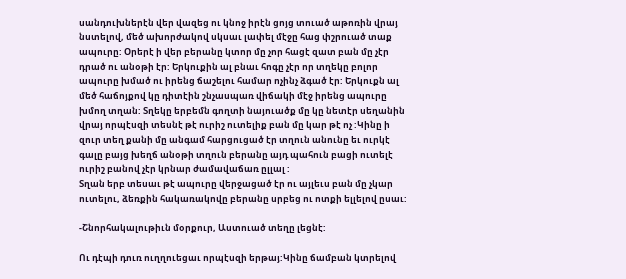սանդուխներէն վեր վազեց ու կնոջ իրէն ցոյց տուած աթոռին վրայ նստելով, մեծ ախորժակով սկսաւ լափել մէջը հաց փշրուած տաք ապուրը: Օրերէ ի վեր բերանը կտոր մը չոր հացէ զատ բան մը չէր դրած ու անօթի էր: Երկուքին ալ բնաւ հոգը չէր որ տղեկը բոլոր ապուրը խմած ու իրենց ճաշելու համար ոչինչ ձգած էր: Երկուքն ալ մեծ հաճոյքով կը դիտէին շնչասպառ վիճակի մէջ իրենց ապուրը խմող տղան: Տղեկը երբեմն գողտի նայուածք մը կը նետէր սեղանին վրայ որպէսզի տեսնէ թէ ուրիշ ուտելիք բան մը կար թէ ոչ :Կինը ի զուր տեղ քանի մը անգամ հարցուցած էր տղուն անունը եւ ուրկէ գալը բայց խեղճ անօթի տղուն բերանը այդ պահուն բացի ուտելէ ուրիշ բանով չէր կրնար ժամավաճառ ըլլալ :
Տղան երբ տեսաւ թէ ապուրը վերջացած էր ու այլեւս բան մը չկար ուտելու, ձեռքին հակառակովը բերանը սրբեց ու ոտքի ելլելով ըսաւ:

-Շնորհակալութիւն մօրքուր, Աստուած տեղը լեցնէ:

Ու դէպի դուռ ուղղուեցաւ որպէսզի երթայ:Կինը ճամբան կտրելով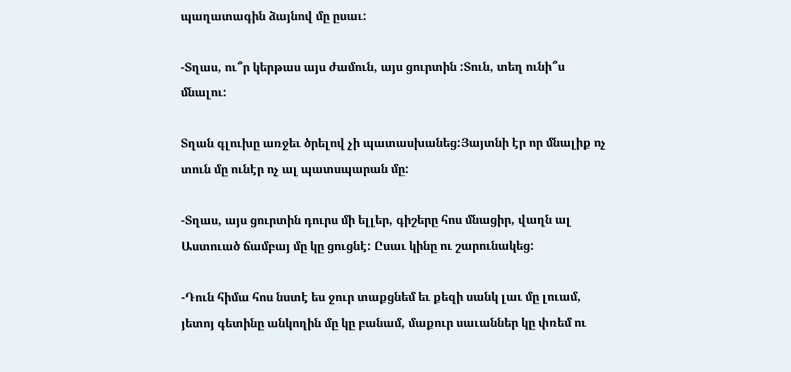պաղատագին ձայնով մը ըսաւ:

-Տղաս, ու՞ր կերթաս այս ժամուն, այս ցուրտին :Տուն, տեղ ունի՞ս մնալու:

Տղան գլուխը առջեւ ծրելով չի պատասխանեց:Յայտնի էր որ մնալիք ոչ տուն մը ունէր ոչ ալ պատսպարան մը:

-Տղաս, այս ցուրտին դուրս մի ելլեր, գիշերը հոս մնացիր, վաղն ալ Աստուած ճամբայ մը կը ցուցնէ: Ըսաւ կինը ու շարունակեց:

-Դուն հիմա հոս նստէ ես ջուր տաքցնեմ եւ քեզի սանկ լաւ մը լուամ, յետոյ գետինը անկողին մը կը բանամ, մաքուր սաւաններ կը փռեմ ու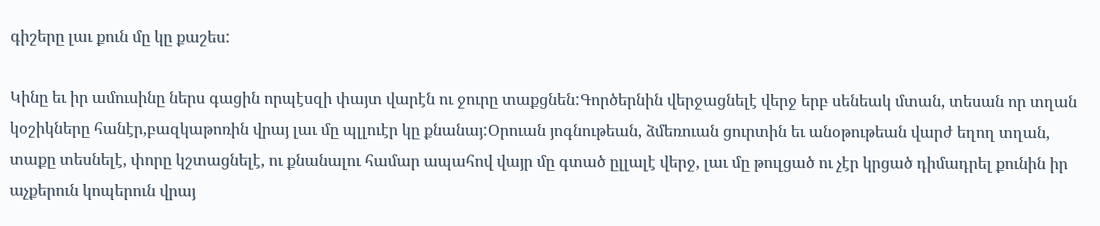գիշերը լաւ քուն մը կը քաշես:

Կինը եւ իր ամուսինը ներս գացին որպէսզի փայտ վարէն ու ջուրը տաքցնեն:Գործերնին վերջացնելէ վերջ երբ սենեակ մտան, տեսան որ տղան կօշիկները հանէր,բազկաթոռին վրայ լաւ մը պլլուէր կը քնանայ:Օրուան յոգնութեան, ձմեռուան ցուրտին եւ անօթութեան վարժ եղող տղան, տաքը տեսնելէ, փորը կշտացնելէ, ու քնանալու համար ապահով վայր մը գտած ըլլալէ վերջ, լաւ մը թուլցած ու չէր կրցած դիմադրել քունին իր աչքերուն կոպերուն վրայ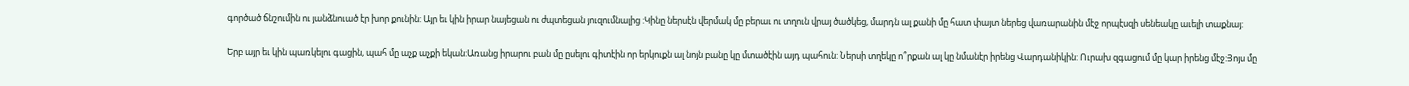գործած ճնշումին ու յանձնուած էր խոր քունին: Այր եւ կին իրար նայեցան ու ժպտեցան յուզումնալից :Կինը ներսէն վերմակ մը բերաւ ու տղուն վրայ ծածկեց, մարդն ալ քանի մը հատ փայտ ներեց վառարանին մէջ որպէսզի սենեակը աւելի տաքնայ:

Երբ այր եւ կին պառկելու գացին, պահ մը աչք աչքի եկան:Առանց իրարու բան մը ըսելու գիտէին որ երկուքն ալ նոյն բանը կը մտածէին այդ պահուն: Ներսի տղեկը ո՞րքան ալ կը նմանէր իրենց Վարդանիկին: Ուրախ զգացում մը կար իրենց մէջ:Յոյս մը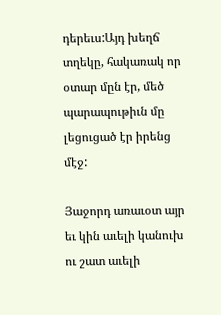դերեւս:Այդ խեղճ տղեկը, հակառակ որ օտար մըն էր, մեծ պարապութիւն մը լեցուցած էր իրենց մէջ:

Յաջորդ առաւօտ այր եւ կին աւելի կանուխ ու շատ աւելի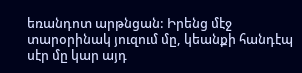եռանդոտ արթնցան: Իրենց մէջ տարօրինակ յուզում մը, կեանքի հանդէպ սէր մը կար այդ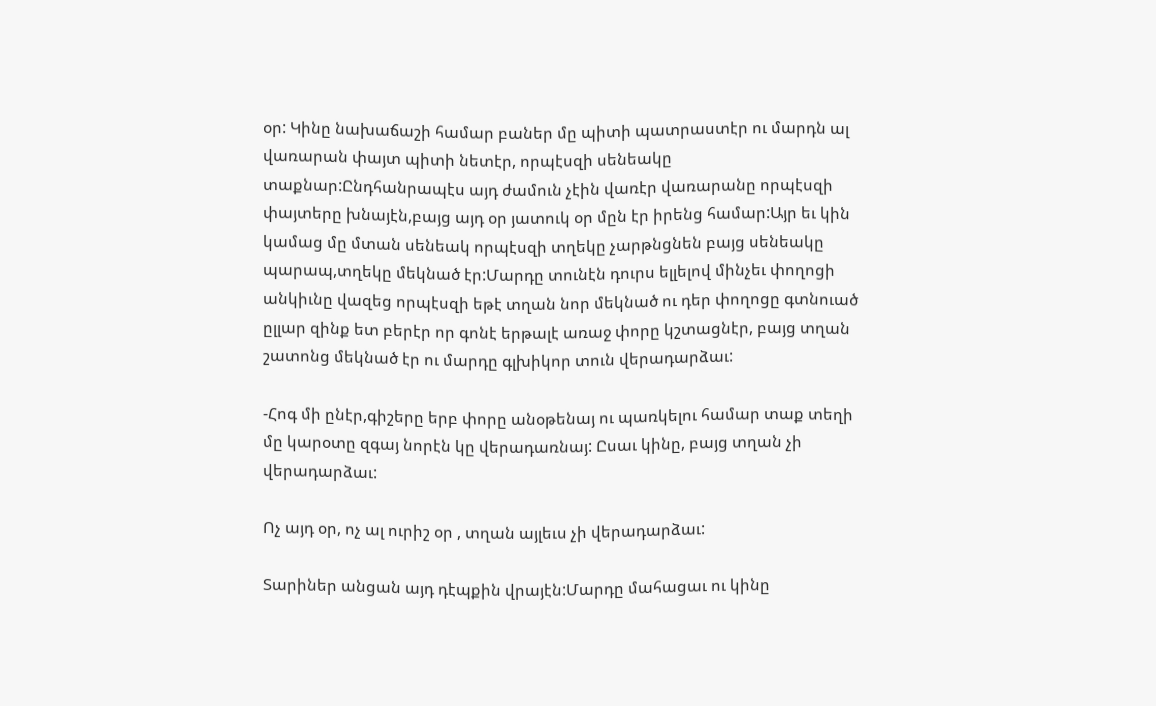օր: Կինը նախաճաշի համար բաներ մը պիտի պատրաստէր ու մարդն ալ վառարան փայտ պիտի նետէր, որպէսզի սենեակը տաքնար:Ընդհանրապէս այդ ժամուն չէին վառէր վառարանը որպէսզի փայտերը խնայէն,բայց այդ օր յատուկ օր մըն էր իրենց համար:Այր եւ կին կամաց մը մտան սենեակ որպէսզի տղեկը չարթնցնեն բայց սենեակը պարապ,տղեկը մեկնած էր:Մարդը տունէն դուրս ելլելով մինչեւ փողոցի անկիւնը վազեց որպէսզի եթէ տղան նոր մեկնած ու դեր փողոցը գտնուած ըլլար զինք ետ բերէր որ գոնէ երթալէ առաջ փորը կշտացնէր, բայց տղան շատոնց մեկնած էր ու մարդը գլխիկոր տուն վերադարձաւ:

-Հոգ մի ընէր,գիշերը երբ փորը անօթենայ ու պառկելու համար տաք տեղի մը կարօտը զգայ նորէն կը վերադառնայ: Ըսաւ կինը, բայց տղան չի վերադարձաւ:

Ոչ այդ օր, ոչ ալ ուրիշ օր , տղան այլեւս չի վերադարձաւ:

Տարիներ անցան այդ դէպքին վրայէն:Մարդը մահացաւ ու կինը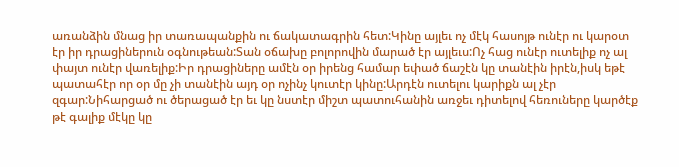առանձին մնաց իր տառապանքին ու ճակատագրին հետ:Կինը այլեւ ոչ մէկ հասոյթ ունէր ու կարօտ էր իր դրացիներուն օգնութեան:Տան օճախը բոլորովին մարած էր այլեւս:Ոչ հաց ունէր ուտելիք ոչ ալ փայտ ունէր վառելիք:Իր դրացիները ամէն օր իրենց համար եփած ճաշէն կը տանէին իրէն,իսկ եթէ պատահէր որ օր մը չի տանէին այդ օր ոչինչ կուտէր կինը:Արդէն ուտելու կարիքն ալ չէր զգար:Նիհարցած ու ծերացած էր եւ կը նստէր միշտ պատուհանին առջեւ դիտելով հեռուները կարծէք թէ գալիք մէկը կը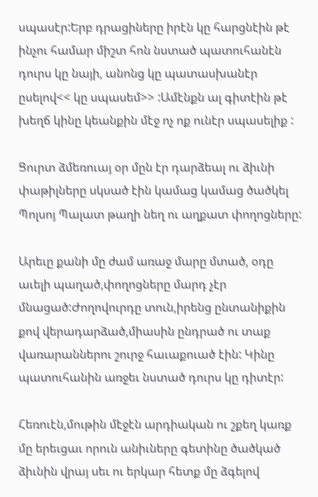սպասէր:Երբ դրացիները իրէն կը հարցնէին թէ ինչու համար միշտ հոն նստած պատուհանէն դուրս կը նայի, անոնց կը պատասխանէր ըսելով<< կը սպասեմ>> :Ամէնքն ալ գիտէին թէ խեղճ կինը կեանքին մէջ ոչ ոք ունէր սպասելիք :

Ցուրտ ձմեռուայ օր մըն էր դարձեալ ու ձիւնի փաթիլները սկսած էին կամաց կամաց ծածկել Պոլսոյ Պալատ թաղի նեղ ու աղքատ փողոցները:

Արեւը քանի մը ժամ առաջ մարը մտած, օդը աւելի պաղած,փողոցները մարդ չէր մնացած:Ժողովուրդը տուն,իրենց ընտանիքին քով վերադարձած,միասին ընդրած ու տաք վառարաններու շուրջ հաւաքուած էին: Կինը պատուհանին առջեւ նստած դուրս կը դիտէր:

Հեռուէն,մութին մէջէն արդիական ու շքեղ կառք մը երեւցաւ որուն անիւները գետինը ծածկած ձիւնին վրայ սեւ ու երկար հետք մը ձգելով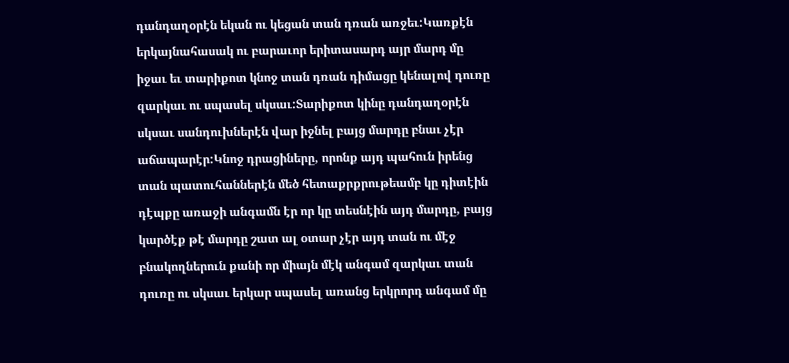դանդաղօրէն եկան ու կեցան տան դռան առջեւ:Կառքէն երկայնահասակ ու բարաւոր երիտասարդ այր մարդ մը իջաւ եւ տարիքոտ կնոջ տան դռան դիմացը կենալով դուռը զարկաւ ու սպասել սկսաւ:Տարիքոտ կինը դանդաղօրէն սկսաւ սանդուխներէն վար իջնել բայց մարդը բնաւ չէր աճապարէր:Կնոջ դրացիները, որոնք այդ պահուն իրենց տան պատուհաններէն մեծ հետաքրքրութեամբ կը դիտէին դէպքը առաջի անգամն էր որ կը տեսնէին այդ մարդը, բայց կարծէք թէ մարդը շատ ալ օտար չէր այդ տան ու մէջ բնակողներուն քանի որ միայն մէկ անգամ զարկաւ տան դուռը ու սկսաւ երկար սպասել առանց երկրորդ անգամ մը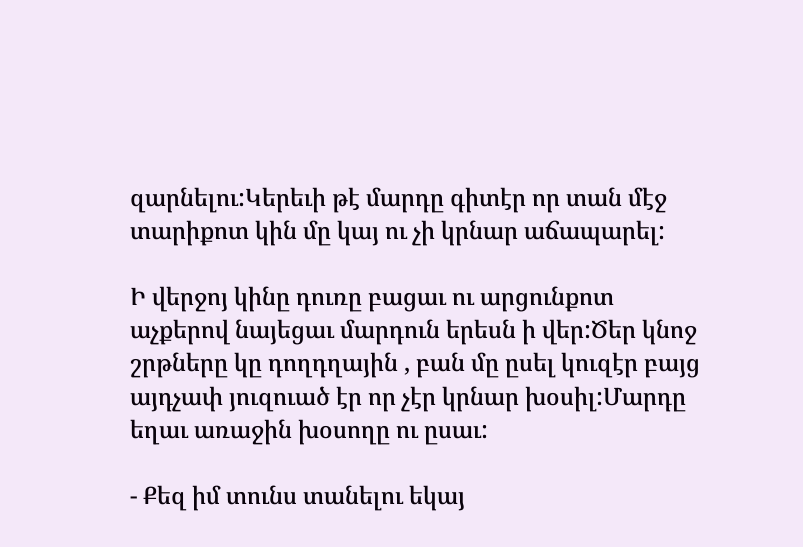զարնելու:Կերեւի թէ մարդը գիտէր որ տան մէջ տարիքոտ կին մը կայ ու չի կրնար աճապարել:

Ի վերջոյ կինը դուռը բացաւ ու արցունքոտ աչքերով նայեցաւ մարդուն երեսն ի վեր:Ծեր կնոջ շրթները կը դողդղային , բան մը ըսել կուզէր բայց այդչափ յուզուած էր որ չէր կրնար խօսիլ:Մարդը եղաւ առաջին խօսողը ու ըսաւ:

- Քեզ իմ տունս տանելու եկայ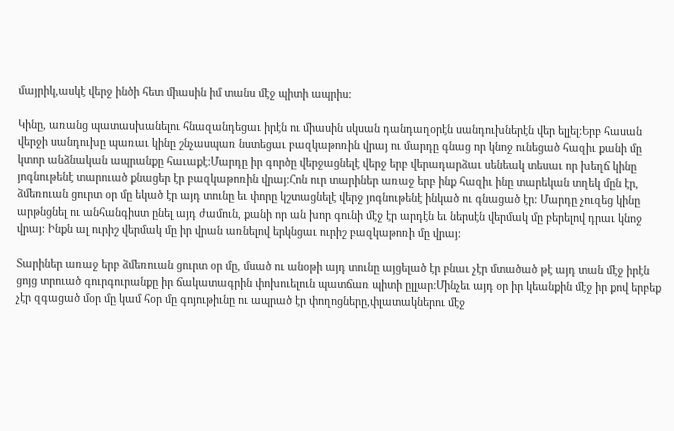մայրիկ,ասկէ վերջ ինծի հետ միասին իմ տանս մէջ պիտի ապրիս:

Կինը, առանց պատասխանելու հնազանդեցաւ իրէն ու միասին սկսան դանդաղօրէն սանդուխներէն վեր ելլել:Երբ հասան վերջի սանդուխը պառաւ կինը շնչասպառ նստեցաւ բազկաթոռին վրայ ու մարդը գնաց որ կնոջ ունեցած հազիւ քանի մը կտոր անձնական ապրանքը հաւաքէ:Մարդը իր գործը վերջացնելէ վերջ երբ վերադարձաւ սենեակ տեսաւ որ խեղճ կինը յոգնութենէ տարուած քնացեր էր բազկաթոռին վրայ:Հոն ուր տարիներ առաջ երբ ինք հազիւ ինը տարեկան տղեկ մըն էր, ձմեռուան ցուրտ օր մը եկած էր այդ տունը եւ փորը կշտացնելէ վերջ յոգնութենէ ինկած ու գնացած էր: Մարդը չուզեց կինը արթնցնել ու անհանգիստ ընել այդ ժամուն, քանի որ ան խոր գունի մէջ էր արդէն եւ ներսէն վերմակ մը բերելով դրաւ կնոջ վրայ: Ինքն ալ ուրիշ վերմակ մը իր վրան առնելով երկնցաւ ուրիշ բազկաթոռի մը վրայ:

Տարիներ առաջ երբ ձմեռուան ցուրտ օր մը, մսած ու անօթի այդ տունը այցելած էր բնաւ չէր մտածած թէ այդ տան մէջ իրէն ցոյց տրուած գուրգուրանքը իր ճակատագրին փոխուելուն պատճառ պիտի ըլլար:Մինչեւ այդ օր իր կեանքին մէջ իր քով երբեք չէր զգացած մօր մը կամ հօր մը գոյութիւնը ու ապրած էր փողոցները,փլատակներու մէջ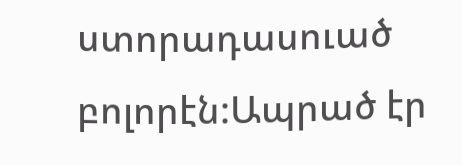ստորադասուած բոլորէն:Ապրած էր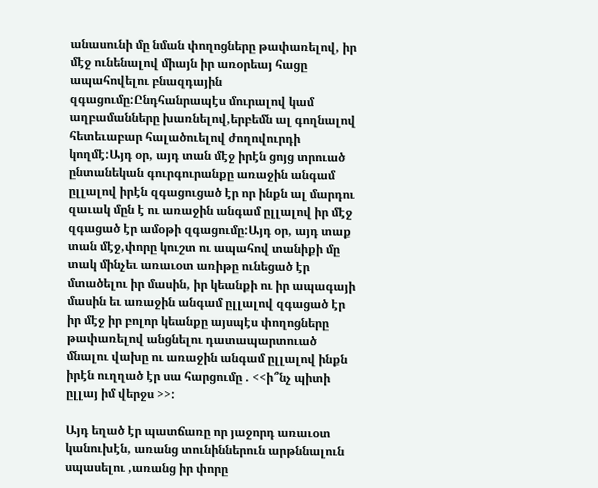անասունի մը նման փողոցները թափառելով, իր մէջ ունենալով միայն իր առօրեայ հացը ապահովելու բնազդային զգացումը:Ընդհանրապէս մուրալով կամ աղբամանները խառնելով,երբեմն ալ գողնալով հետեւաբար հալածուելով ժողովուրդի կողմէ:Այդ օր, այդ տան մէջ իրէն ցոյց տրուած ընտանեկան գուրգուրանքը առաջին անգամ ըլլալով իրէն զգացուցած էր որ ինքն ալ մարդու զաւակ մըն է ու առաջին անգամ ըլլալով իր մէջ զգացած էր ամօթի զգացումը:Այդ օր, այդ տաք տան մէջ,փորը կուշտ ու ապահով տանիքի մը տակ մինչեւ առաւօտ առիթը ունեցած էր մտածելու իր մասին, իր կեանքի ու իր ապագայի մասին եւ առաջին անգամ ըլլալով զգացած էր իր մէջ իր բոլոր կեանքը այսպէս փողոցները թափառելով անցնելու դատապարտուած մնալու վախը ու առաջին անգամ ըլլալով ինքն իրէն ուղղած էր սա հարցումը . <<ի՞նչ պիտի ըլլայ իմ վերջս >>:

Այդ եղած էր պատճառը որ յաջորդ առաւօտ կանուխէն, առանց տունիններուն արթննալուն սպասելու ,առանց իր փորը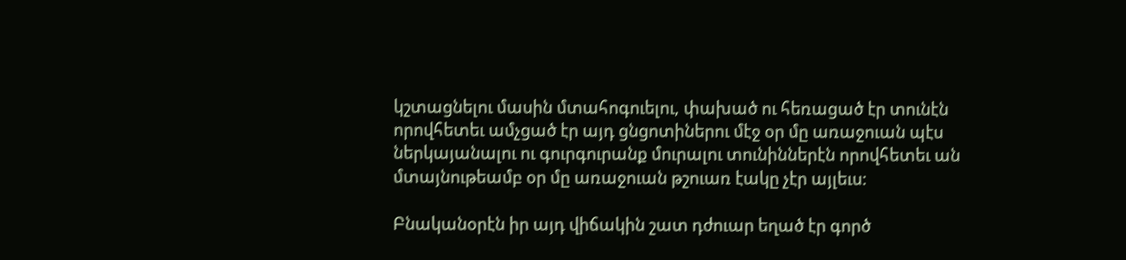կշտացնելու մասին մտահոգուելու, փախած ու հեռացած էր տունէն որովհետեւ ամչցած էր այդ ցնցոտիներու մէջ օր մը առաջուան պէս ներկայանալու ու գուրգուրանք մուրալու տունիններէն որովհետեւ ան մտայնութեամբ օր մը առաջուան թշուառ էակը չէր այլեւս:

Բնականօրէն իր այդ վիճակին շատ դժուար եղած էր գործ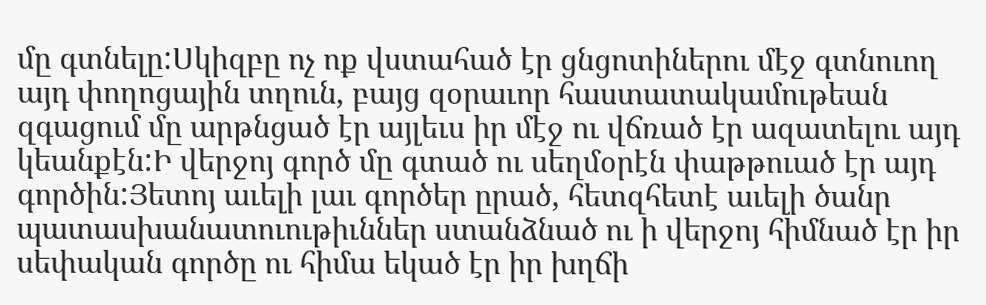մը գտնելը:Սկիզբը ոչ ոք վստահած էր ցնցոտիներու մէջ գտնուող այդ փողոցային տղուն, բայց զօրաւոր հաստատակամութեան զգացում մը արթնցած էր այլեւս իր մէջ ու վճռած էր ազատելու այդ կեանքէն:Ի վերջոյ գործ մը գտած ու սեղմօրէն փաթթուած էր այդ գործին:Յետոյ աւելի լաւ գործեր ըրած, հետզհետէ աւելի ծանր պատասխանատուութիւններ ստանձնած ու ի վերջոյ հիմնած էր իր սեփական գործը ու հիմա եկած էր իր խղճի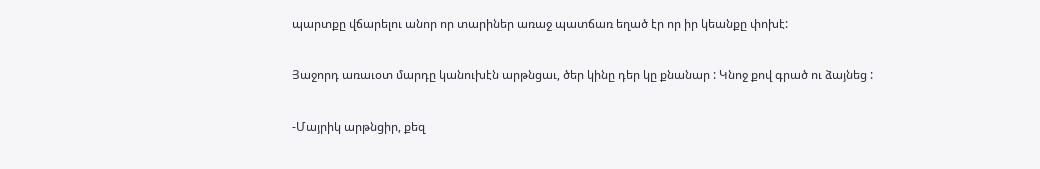պարտքը վճարելու անոր որ տարիներ առաջ պատճառ եղած էր որ իր կեանքը փոխէ:

Յաջորդ առաւօտ մարդը կանուխէն արթնցաւ, ծեր կինը դեր կը քնանար : Կնոջ քով գրած ու ձայնեց :

-Մայրիկ արթնցիր, քեզ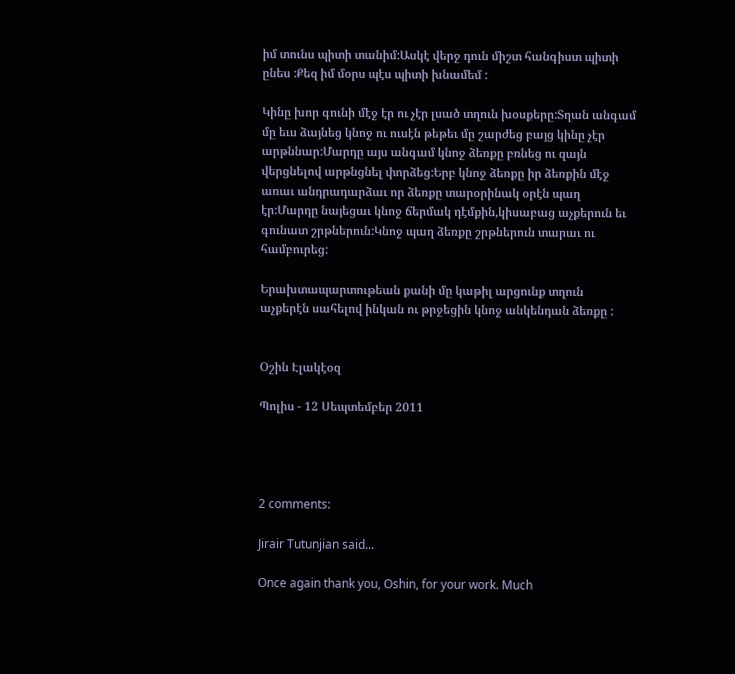իմ տունս պիտի տանիմ:Ասկէ վերջ դուն միշտ հանգիստ պիտի ընես :Քեզ իմ մօրս պէս պիտի խնամեմ :

Կինը խոր գունի մէջ էր ու չէր լսած տղուն խօսքերը:Տղան անգամ մը եւս ձայնեց կնոջ ու ուսէն թեթեւ մը շարժեց բայց կինը չէր արթննար:Մարդը այս անգամ կնոջ ձեռքը բռնեց ու զայն վերցնելով արթնցնել փորձեց:Երբ կնոջ ձեռքը իր ձեռքին մէջ առաւ անդրադարձաւ որ ձեռքը տարօրինակ օրէն պաղ էր:Մարդը նայեցաւ կնոջ ճերմակ դէմքին,կիսաբաց աչքերուն եւ գունատ շրթներուն:Կնոջ պաղ ձեռքը շրթներուն տարաւ ու համբուրեց:

Երախտապարտութեան քանի մը կաթիլ արցունք տղուն աչքերէն սահելով ինկան ու թրջեցին կնոջ անկենդան ձեռքը :


Օշին Էլակէօզ

Պոլիս - 12 Սեպտեմբեր 2011




2 comments:

Jirair Tutunjian said...

Once again thank you, Oshin, for your work. Much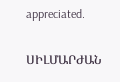appreciated.

ՍԻԼՄԱՐԺԱՆ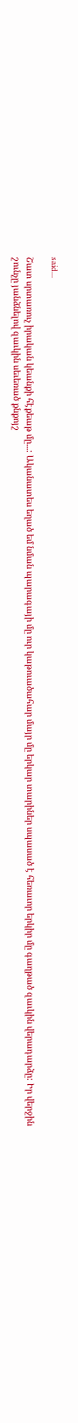said...

Շատ սրտառուչ իրական կեանքի հէքեաթ մը...: Ականատես եղած եմ նման պարագայի մը ուր կաթուածահար մայր մը երկար տարիներ սպասած է հեռաւոր երկիր մը գաղթած զաւկին վերադարձը: Իր վերջին շունչը յանձնելով զաւկին սեւեռած քնքոյշ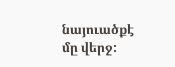նայուածքէ մը վերջ: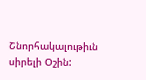Շնորհակալութիւն սիրելի Օշին: